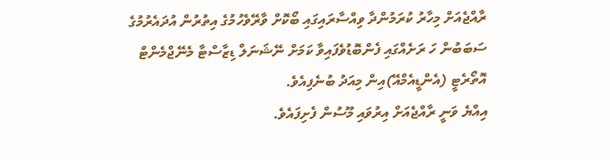ރާއްޖެއަށް މިހާރު ކުރަމުންދާ ވިއްސާރައިގައި ބޯކޮށް ވާރޭވެހުމުގެ އިތުރުން އުދައެރުމުގެ ސަބަބުން ހަ ރަށެއްގައި ފެންބޮޑުވެފައިވާ ކަމަށް ނޭޝަނަލް ޑިޒާސްޓާ މެނޭޖްމެންޓް އޮތޯރެޓީ (އެންޑީއެމްއޭ)އިން މިއަދު ބުނެފިއެވެ.
އިއްޔެ ވަނީ ރާއްޖެއަށް އިރުވައި މޫސުން ފެށިފައެވެ.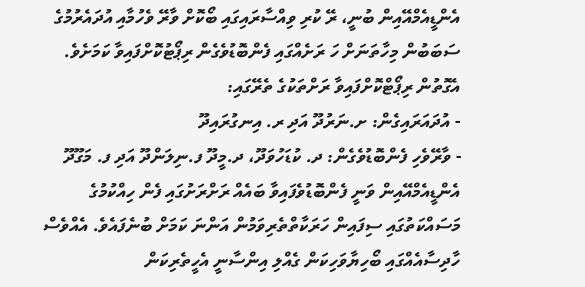އެންޑީއެމްއޭއިން ބުނީ، ރޭ ކުރި ވިއްސާރައިގައި ބޯކޮށް ވާރޭ ވެހުމާއި އުދައެރުމުގެ ސަބަބުން މިހާތަނަށް ހަ ރަށެއްގައި ފެންބޮޑުވެގެން ރިޕޯޓުކޮށްފައިވާ ކަމަށެވެ.
އެގޮތުން ރިޕޯޓްކޮށްފައިވާ ރަށްތަކުގެ ތެރޭގައި:
- އުދައަރައިގެން: ށ.ނަރުދޫ އަދި ރ. އިނގުރައިދޫ
- ވާރޭވެހި ފެންބޮޑުވެގެން: ދ. ކުޑަހުވަދޫ، ދ.މީދޫ ފ.ނިލަންދޫ އަދި ފ. މަގޫދޫ
އެންޑީއެމްއޭއިން ވަނީ ފެންބޮޑުވެފައިވާ ބައެއް ރަށްރަށުގައި ފެން ހިއްކުމުގެ މަސައްކަތުގައި ސިފައިން ހަރަކާތްތެރިވަމުން އަންނަ ކަމަށް ބުނެފައެވެ. އެއްވެސް ހާދިސާއެއްގައި ބޯހިޔާވަހިކަން ގެއްލި އިންސާނީ އެހީތެރިކަން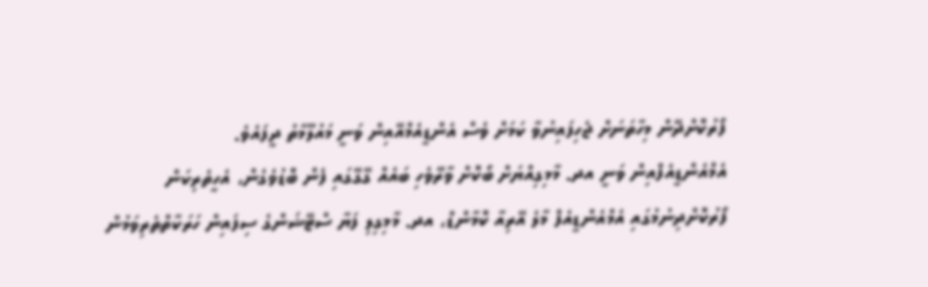ފޯރުކޮށްދޭން މިހާތަނަށް ޖެހިފައިނުވާ ކަމަށް ވެސް އެންޑީއެމްއޭއިން ވަނީ މައުލޫމާތު ދީފައެވެ.
އެމްއެންޑީއެފްއިން ވަނީ އދ. މާމިގިއްޔަށް ބޯކޮށް ވާރޭވެހި ބައެއް ގޭގޭގައި ފެން ބޮޑުވެގެން، އެހީތެރިކަން ފޯރުކޮށްދިނުމުގައި އެމްއެންޑީއެފް މާލެ އޭރިއާ ކޮމާންޑް، އދ. މާމިގިލި ފަޔާ ސްޓޭޝަންގެ ސިފައިން ހަރަކާތްތެރިވަމުން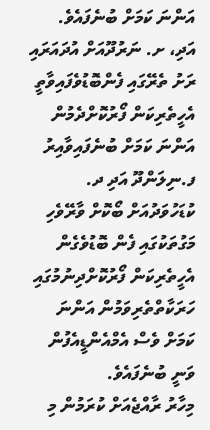އަންނަ ކަމަށް ބުނެފައެވެ.
އަދި، ށ. ނަރުދޫއަށް އުދައަރައި ރަށު ތެރޭގައި ފެންބޮޑުވެފައިވާތީ އެހީތެރިކަން ފޯރުކޮށްދެމުން އަންނަ ކަމަށް ބުނެފައިވާއިރު ފ.ނިލަންދޫ އަދި ދ. ކުޑަހުވަދުއަށް ބޯކޮށް ވާރޭވެހި މަގުތަކުގައި ފެން ބޮޑުވެގެން އެހީތެރިކަން ފޯރުކޮށްދިނުމުގައި ހަރަކާތްތެރިވަމުން އަންނަ ކަމަށް ވެސް އެމްއެންޑީއެފުން ވަނީ ބުނެފައެވެ.
މިހާރު ރާއްޖެއަށް ކުރަމުން މި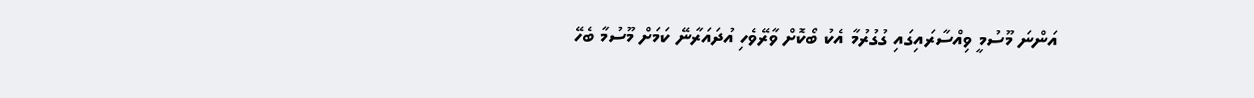އަންނަ މޫސުމީ ވިއްސާރައިގައި ގުގުރުމާ އެކު ބޯކޮށް ވާރޭވެހި އުދައަރާނޭ ކަމަށް މޫސުމާ ބެހޭ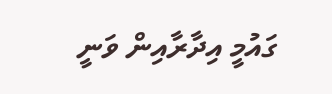ގައުމީ އިދާރާއިން ވަނީ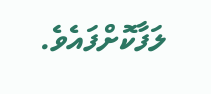ލަފާކޮށްފައެވެ.